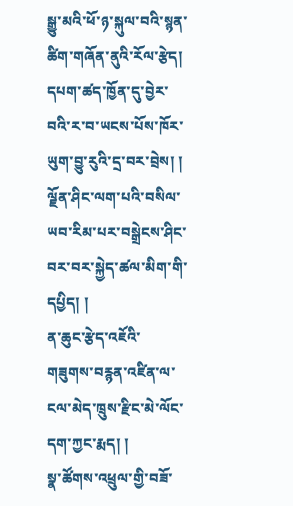སྒྱུ་མའི་ཕོ་ཉ་སྐུལ་བའི་སྙན་ཚིག་གཞོན་ནུའི་རོལ་རྩེད།
དཔག་ཚད་ཁྱོན་དུ་བྱེར་བའི་ར་བ་ཡངས་པོས་ཁོར་ཡུག་བྱུ་རུའི་དྲ་བར་བྲེས། །
ལྗོན་ཤིང་ལག་པའི་བསིལ་ཡབ་རིམ་པར་བསྒྲེངས་ཤིང་བར་བར་སྐྱེད་ཚལ་མིག་གི་དཔྱིད། །
ན་ཆུང་རྩེད་འཇོའི་གཟུགས་བརྙན་འཛིན་ལ་ངལ་མེད་ཁྲུས་རྫིང་མེ་ལོང་དག་ཀྱང་རྨད། །
སྣ་ཚོགས་འཕྲུལ་གྱི་བཟོ་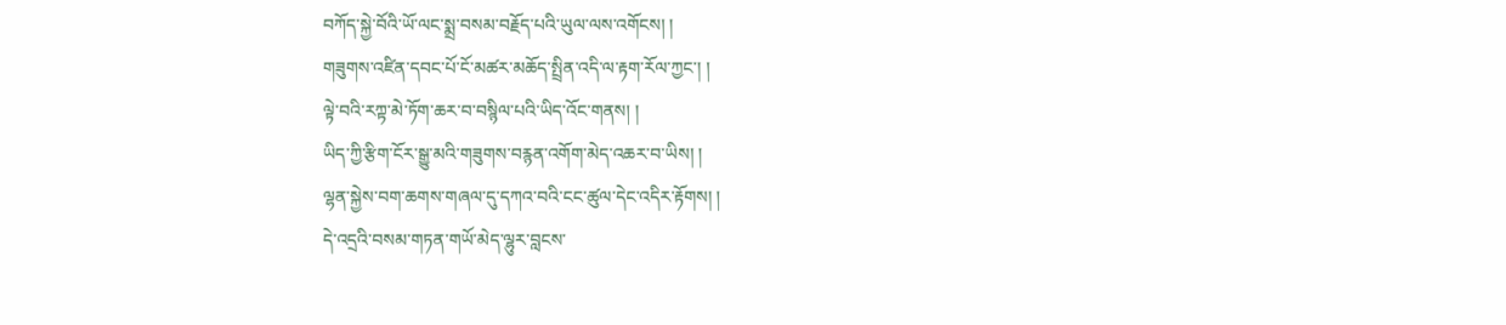བཀོད་སྐྱེ་བོའི་ཡོ་ལང་སྨྲ་བསམ་བརྗོད་པའི་ཡུལ་ལས་འགོངས། །
གཟུགས་འཛིན་དབང་པོ་ངོ་མཚར་མཆོད་སྤྲིན་འདི་ལ་རྟག་རོལ་ཀྱང་། །
ལྟེ་བའི་རཀྟ་མེ་ཏོག་ཆར་བ་བསྙིལ་པའི་ཡིད་འོང་གནས། །
ཡིད་ཀྱི་རྩིག་ངོར་སྒྱུ་མའི་གཟུགས་བརྙན་འགོག་མེད་འཆར་བ་ཡིས། །
ལྷན་སྐྱེས་བག་ཆགས་གཞལ་དུ་དཀའ་བའི་ངང་ཚུལ་དེང་འདིར་རྟོགས། །
དེ་འདྲའི་བསམ་གཏན་གཡོ་མེད་ལྷུར་བླངས་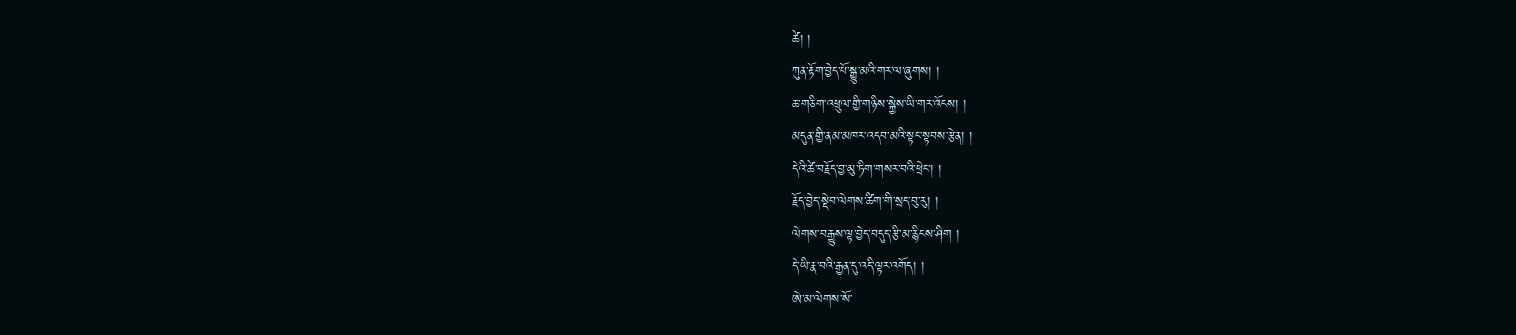ཚེ། །
ཀུན་རྟོག་བྱེད་པོ་སྒྱུ་མའི་གར་ལ་ཞུགས། །
ཆ་གཅིག་འཕྲུལ་གྱི་གཉིས་སྐྱེས་ཡི་གར་འོངས། །
མདུན་གྱི་ནམ་མཁར་འདབ་མའི་སྟང་སྟབས་རྩེན། །
དེའི་ཚེ་བརྗོད་བྱ་མུ་ཏིག་གསར་བའི་ཕྲེང་། །
རྗོད་བྱེད་སྡེབ་ལེགས་ཚིག་གི་སྲད་བུ་རུ། །
ལེགས་བརྒྱུས་ལྟ་བྱེད་བདུད་རྩི་མ་རྙིངས་ཤིག །
དེ་ཡི་རྣ་བའི་རྒྱན་དུ་འདི་ལྟར་འགོད། །
ཨེ་མ་ལེགས་སོ་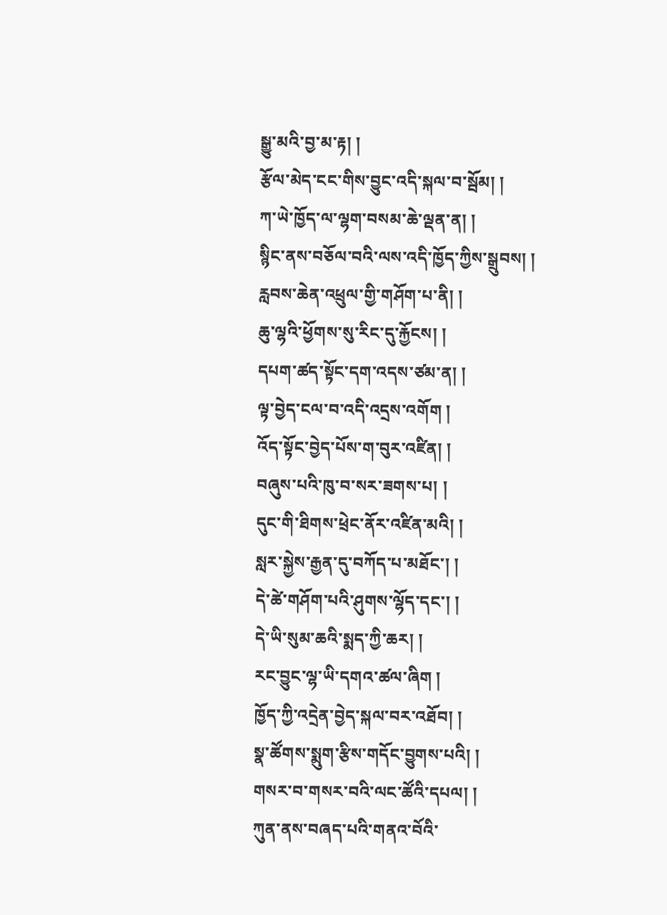སྒྱུ་མའི་བྱ་མ་རྟ། །
རྩོལ་མེད་ངང་གིས་བྱུང་འདི་སྐལ་བ་སྦོམ། །
ཀ་ཡེ་ཁྱོད་ལ་ལྷག་བསམ་ཆེ་ལྡན་ན། །
སྙིང་ནས་བཅོལ་བའི་ལས་འདི་ཁྱོད་ཀྱིས་སྒྲུབས། །
རླབས་ཆེན་འཕྲུལ་གྱི་གཤོག་པ་ནི། །
ཆུ་ལྷའི་ཕྱོགས་སུ་རིང་དུ་རྐྱོངས། །
དཔག་ཚད་སྟོང་དག་འདས་ཙམ་ན། །
ལྟ་བྱེད་ངལ་བ་འདི་འདྲས་འགོག །
འོད་སྟོང་བྱེད་པོས་ག་བུར་འཛིན། །
བཞུས་པའི་ཁུ་བ་སར་ཟགས་པ། །
དུང་གི་ཐིགས་ཕྲེང་ནོར་འཛིན་མའི། །
སླར་སྐྱེས་རྒྱན་དུ་བཀོད་པ་མཐོང་། །
དེ་ཚེ་གཤོག་པའི་ཤུགས་ལྷོད་དང་། །
དེ་ཡི་སུམ་ཆའི་སྨད་ཀྱི་ཆར། །
རང་བྱུང་ལྷ་ཡི་དགའ་ཚལ་ཞིག །
ཁྱོད་ཀྱི་འདྲེན་བྱེད་སྐལ་བར་འཐོབ། །
སྣ་ཚོགས་སྨུག་རྩིས་གདོང་བྱུགས་པའི། །
གསར་བ་གསར་བའི་ལང་ཚོའི་དཔལ། །
ཀུན་ནས་བཞད་པའི་གནའ་བོའི་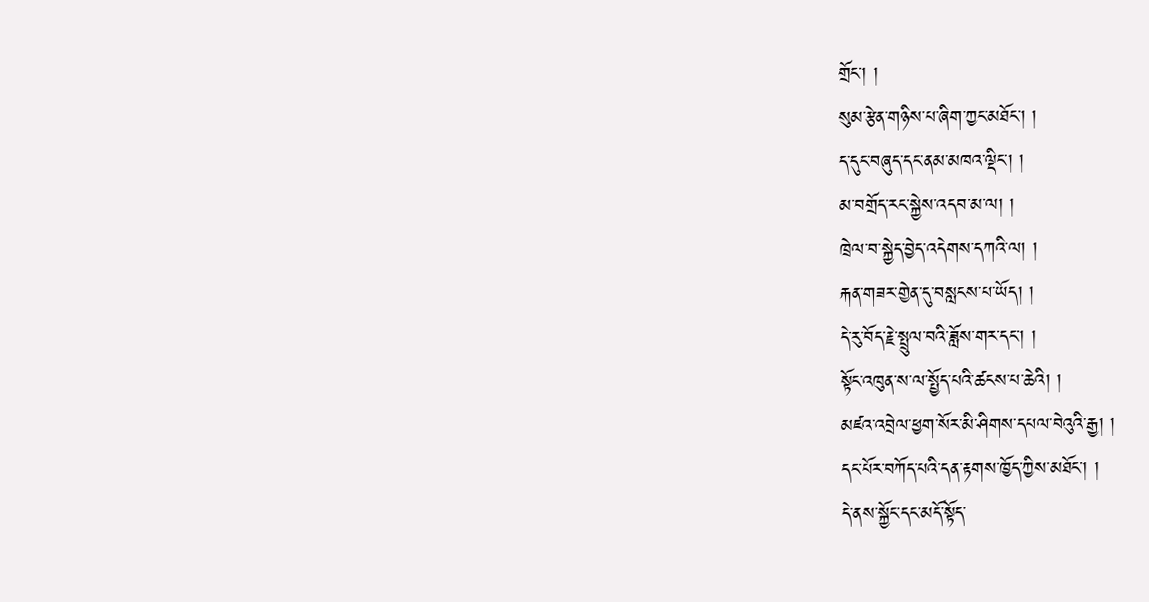གྲོང་། །
སུམ་རྩེན་གཉིས་པ་ཞིག་ཀྱང་མཐོང་། །
ད་དུང་བཞུད་དང་ནམ་མཁའ་ལྡིང་། །
མ་བགྲོད་རང་སྐྱེས་འདབ་མ་ལ། །
ཁྲེལ་བ་སྐྱེད་བྱེད་འདེགས་དཀའི་ལ། །
རྐན་གཟར་གྱེན་དུ་བསླངས་པ་ཡོད། །
དེ་རུ་བོད་རྗེ་སྤྲུལ་བའི་ཟློས་གར་དང་། །
སྟོང་འཁུན་ས་ལ་སྤྱོད་པའི་ཚངས་པ་ཆེའི། །
མཛའ་འབྲེལ་ཕྱག་སོར་མི་ཤིགས་དཔལ་བེའུའི་རྒྱ། །
དང་པོར་བཀོད་པའི་དན་རྟགས་ཁྱོད་ཀྱིས་མཐོང་། །
དེ་ནས་སྐྱོང་དང་མདོ་སྟོད་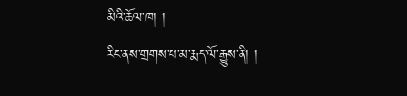མིའི་ཆོལ་ཁ། །
རིང་ནས་གྲགས་པ་མ་རྨད་ལོ་རྒྱུས་ནི། །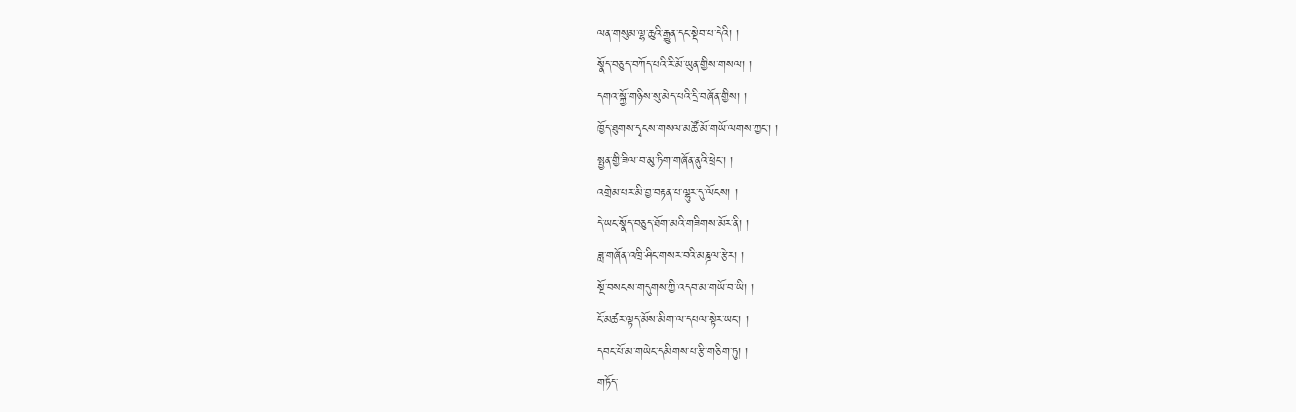ལན་གསུམ་ལྷ་ཆུའི་རྒྱུན་དང་སྡེབ་པ་དེའི། །
སྣོད་བཅུད་བཀོད་པའི་རི་མོ་ཡུན་གྱིས་གསལ། །
དགའ་སྐྱོ་གཉིས་སུ་མེད་པའི་དྲི་བཞོན་གྱིས། །
ཁྱོད་ཐུགས་དྭངས་གསལ་མཚོ་མོ་གཡོ་ལགས་ཀྱང་། །
སྤྱན་གྱི་ཟིལ་བ་མུ་ཏིག་གཞོན་ནུའི་ཕྲེང་། །
འགྲེམ་པར་མི་བྱ་བརྟན་པ་ལྷུར་དུ་ལོངས། །
དེ་ཡང་སྣོད་བཅུད་ཐོག་མའི་གཟིགས་མོར་ནི། །
ཟླ་གཞོན་འཁྲི་ཤིང་གསར་བའི་མཎྜལ་རྩེར། །
སྔོ་བསངས་གདུགས་ཀྱི་འདབ་མ་གཡོ་བ་ཡི། །
ངོ་མཚར་ལྟད་མོས་མིག་ལ་དཔལ་སྟེར་ཡང་། །
དབང་པོ་མ་གཡེང་དམིགས་པ་རྩི་གཅིག་ཏུ། །
གཏོད་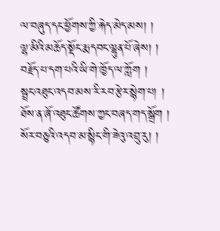ལ་བཞུད་དང་ཕྱོགས་ཀྱི་རྐེད་མེད་མས། །
ལྷ་མིའི་མཆོད་སྡོང་རྨ་དབང་ལྷུན་པོ་ཞེས། །
བརྗོད་པ་དག་པའི་ཡི་གེ་ཁྱོད་ལ་ཀློག །
སྦྲང་འཐུང་འདབ་མས་རི་རབ་རྩེར་སྙེག་པ། །
ཐོས་ན་ཞོ་འཐུང་ཚོགས་ཀྱང་བཞད་གད་སྒྲོག །
སོར་བཅུའི་འདབ་མ་སྙིང་གི་ཟེའུ་འབྲུ་རུ། །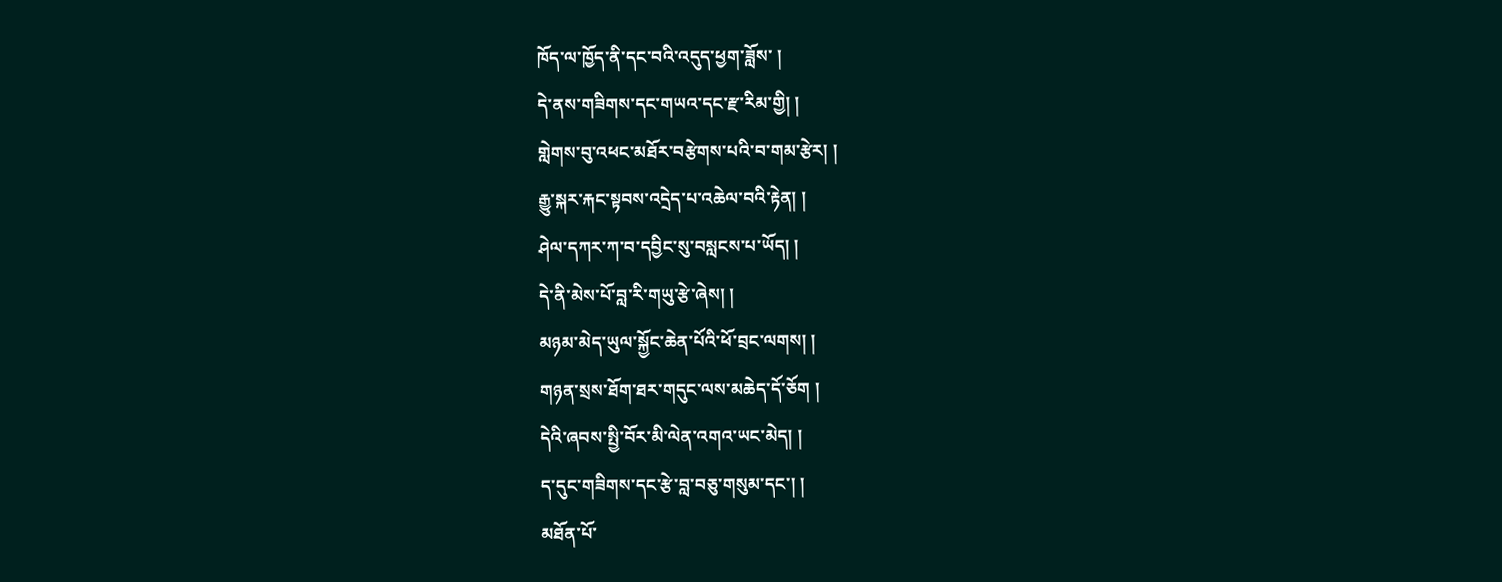ཁོད་ལ་ཁྱོད་ནི་དང་བའི་འདུད་ཕྱག་ཟློས་ །
དེ་ནས་གཟིགས་དང་གཡའ་དང་རྫ་རིམ་གྱི། །
གླེགས་བུ་འཕང་མཐོར་བརྩེགས་པའི་བ་གམ་རྩེར། །
རྒྱུ་སྐར་རྐང་སྟབས་འདྲེད་པ་འཆེལ་བའི་རྟེན། །
ཤེལ་དཀར་ཀ་བ་དབྱིང་སུ་བསླངས་པ་ཡོད། །
དེ་ནི་མེས་པོ་བླ་རི་གཡུ་རྩེ་ཞེས། །
མཉམ་མེད་ཡུལ་སྐྱོང་ཆེན་པོའི་ཕོ་བྲང་ལགས། །
གཉན་སྲས་ཐོག་ཐར་གདུང་ལས་མཆེད་དོ་ཅོག །
དེའི་ཞབས་སྤྱི་བོར་མི་ལེན་འགའ་ཡང་མེད། །
ད་དུང་གཟིགས་དང་རྩེ་བླ་བཅུ་གསུམ་དང་། །
མཐོན་པོ་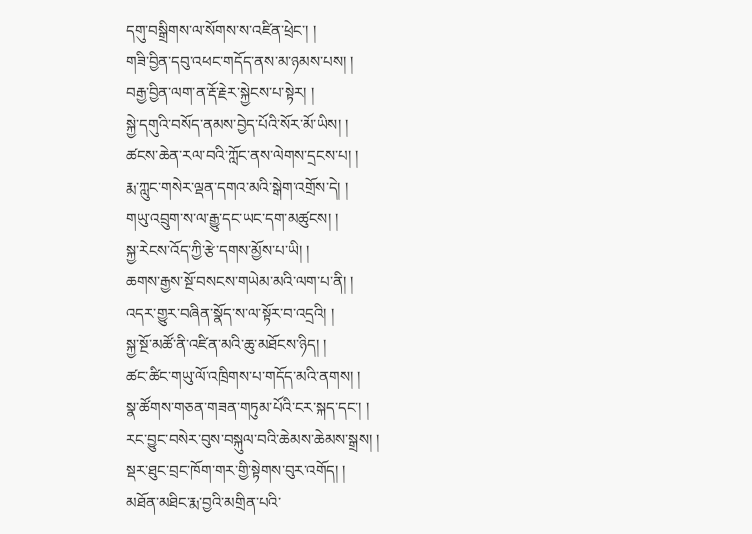དགུ་བསྒྲིགས་ལ་སོགས་ས་འཛིན་ཕྲེང་། །
གཟི་བྱིན་དབུ་འཕང་གདོད་ནས་མ་ཉམས་པས། །
བརྒྱ་བྱིན་ལག་ན་རྡོ་རྗེར་སྐྱེངས་པ་སྟེར། །
སྐྱེ་དགུའི་བསོད་ནམས་བྱེད་པོའི་སོར་མོ་ཡིས། །
ཚངས་ཆེན་རལ་བའི་ཀློང་ནས་ལེགས་དྲངས་པ། །
རྨ་ཀླུང་གསེར་ལྡན་དགའ་མའི་སྒེག་འགྲོས་དེ། །
གཡུ་འབྲུག་ས་ལ་རྒྱུ་དང་ཡང་དག་མཚུངས། །
སྐྱ་རེངས་འོད་ཀྱི་རྩེ་དགས་མྱོས་པ་ཡི། །
ཆགས་རྒྱས་སྔོ་བསངས་གཡེམ་མའི་ལག་པ་ནི། །
འདར་གྱུར་བཞིན་སྣོད་ས་ལ་སྟོར་བ་འདྲའི། །
སྐྱ་སྔོ་མཚོ་ནི་འཛིན་མའི་ཆུ་མཐོངས་ཉིད། །
ཚང་ཚིང་གཡུ་ལོ་འཁྲིགས་པ་གདོད་མའི་ནགས། །
སྣ་ཚོགས་གཅན་གཟན་གཏུམ་པོའི་ངར་སྐད་དང་། །
རང་བྱུང་བསེར་བུས་བསྐུལ་བའི་ཆེམས་ཆེམས་སྒྲས། །
སྡར་ཐུང་བྲང་ཁོག་གར་གྱི་སྟེགས་བུར་འགོད། །
མཐོན་མཐིང་རྨ་བྱའི་མགྲིན་པའི་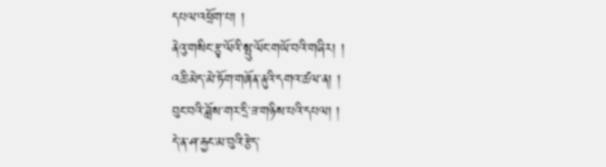དཔལ་འཕྲོག་པ། །
ནེའུ་གསིང་རྩྭ་ལོའི་སྤུ་ལོང་གཡོ་བའི་གཞིར། །
འཆི་མེད་མེ་ཏོག་གཞོན་ནུའི་དགའ་ཚལ་ན། །
བུང་བའི་ཟློས་གར་དྲི་ཟ་གཉིས་པའི་དཔལ། །
དེ་ན་ཤ་རྐྱང་མ་བུའི་རྩེད་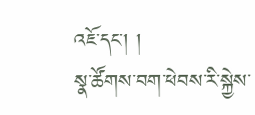འཇོ་དང་། །
སྣ་ཚོགས་བག་ཕེབས་རི་སྐྱེས་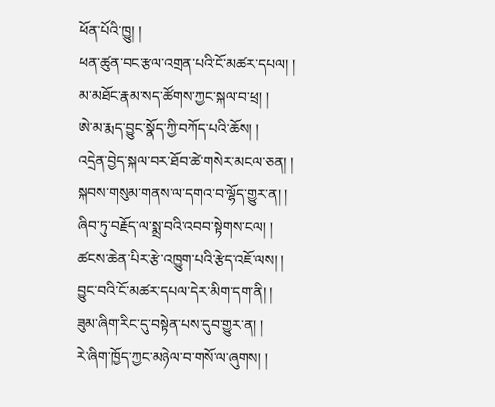ཕོན་པོའི་ཁྱུ། །
ཕན་ཚུན་བང་རྩལ་འགྲན་པའི་ངོ་མཚར་དཔལ། །
མ་མཐོང་རྣམ་སད་ཚོགས་ཀྱང་སྐལ་བ་ཕྲ། །
ཨེ་མ་རྨད་བྱུང་སྣོད་ཀྱི་བཀོད་པའི་ཆོས། །
འདྲེན་བྱེད་སྐལ་བར་ཐོབ་ཚེ་གསེར་མངལ་ཅན། །
སྐབས་གསུམ་གནས་ལ་དགའ་བ་ལྷོད་གྱུར་ན། །
ཞིབ་ཏུ་བརྗོད་ལ་སྨྲ་བའི་འབབ་སྟེགས་ངལ། །
ཚངས་ཆེན་པིར་རྩེ་འཁྱུག་པའི་རྩེད་འཇོ་ལས། །
བྱུང་བའི་ངོ་མཚར་དཔལ་དེར་མིག་དག་ནི། །
ཟུམ་ཞིག་རིང་དུ་བསྟེན་པས་དུབ་གྱུར་ན། །
རེ་ཞིག་ཁྱོད་ཀྱང་མཉེལ་བ་གསོ་ལ་ཞུགས། །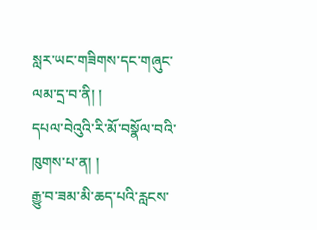སླར་ཡང་གཟིགས་དང་གཞུང་ལམ་དྲ་བ་ནི། །
དཔལ་བེའུའི་རི་མོ་བསྣོལ་བའི་ཁུགས་པ་ན། །
རྒྱུ་བ་ཟམ་མི་ཆད་པའི་རླངས་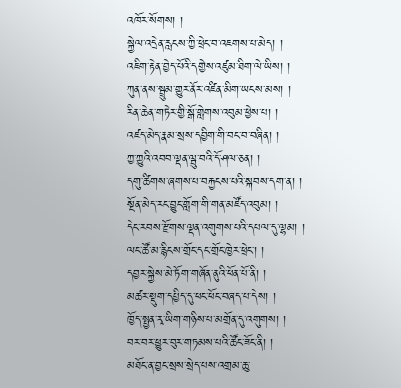འཁོར་སོགས། །
སྐྱེལ་འདྲེན་རླངས་ཀྱི་ཕྲེང་བ་འཇགས་པ་མེད། །
འཇིག་རྟེན་བྱེད་པོའི་དགྱེས་འཛུམ་ཐིག་ལེ་ཡིས། །
ཀུན་ནས་སྦྲུམ་གྱུར་ནོར་འཛིན་མིག་ཡངས་མས། །
རིན་ཆེན་གཏེར་གྱི་སྒོ་གླེགས་འབུམ་ཕྱེས་པ། །
འཛད་མེད་རྣམ་སྲས་དབྱིག་གི་བང་བ་བཞིན། །
ཀྱ་ཀྱུའི་འབབ་ལྡན་ལྦུ་བའི་དོ་ཤལ་ཅན། །
དགུ་ཚིགས་ཞགས་པ་བརྐྱངས་པའི་སྐབས་དག་ན། །
སྔོན་མེད་རང་བྱུང་གློག་གི་གན་མཛོད་འབུམ། །
དེང་རབས་རྫོགས་ལྡན་འགུགས་པའི་དཔལ་དུ་ལྷམ། །
ལང་ཚོ་མ་རྙིངས་གྲོང་དང་གྲོང་ཁྱེར་ཕྲེང་། །
དབྱར་སྐྱེས་མེ་ཏོག་གཞོན་ནུའི་ཕོན་པོ་ནི། །
མཚར་སྡུག་དཔྱིད་དུ་ཕང་ཕོང་བཞད་པ་དེས། །
ཁྱོད་སྤྱན་རྭ་ཡིག་གཉིས་པ་མགྲོན་དུ་འགུགས། །
བར་བར་ཕྱུར་བུར་གཏམས་པའི་ཚོང་ཟོང་ནི། །
མཐོང་ན་བྱང་སྲས་སྲེད་པས་འགྲམ་ཆུ་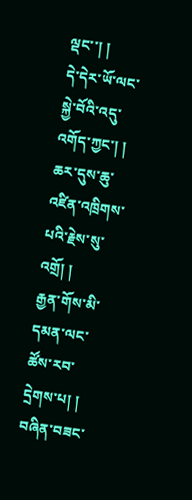ལྡང་་། །
དེ་དེར་ཡོ་ལང་སྐྱེ་བོའི་འདུ་འགོད་ཀྱང་། །
ཆར་དུས་ཆུ་འཛིན་འཁྲིགས་པའི་རྗེས་སུ་འགྲོ། །
རྒྱན་གོས་མི་དམན་ལང་ཚོས་རབ་དྲེགས་པ། །
བཞིན་བཟང་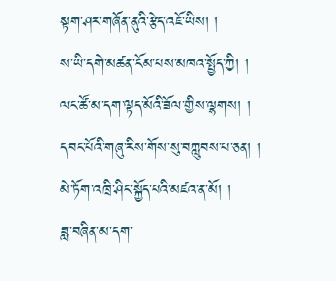སྟག་ཤར་གཞོན་ནུའི་རྩེད་འཇོ་ཡིས། །
ས་ཡི་དགེ་མཚན་ངོམ་པས་མཁའ་སྤྱོད་ཀྱི། །
ལང་ཚོ་མ་དག་ལྟད་མོའི་ཟོལ་གྱིས་ལྷགས། །
དབང་པོའི་གཞུ་རིས་གོས་སུ་བཀླུབས་པ་ཅན། །
མེ་ཏོག་འཁྲི་ཤིང་སྐྱོད་པའི་མཛའ་ན་མོ། །
ཟླ་བཞིན་མ་དག་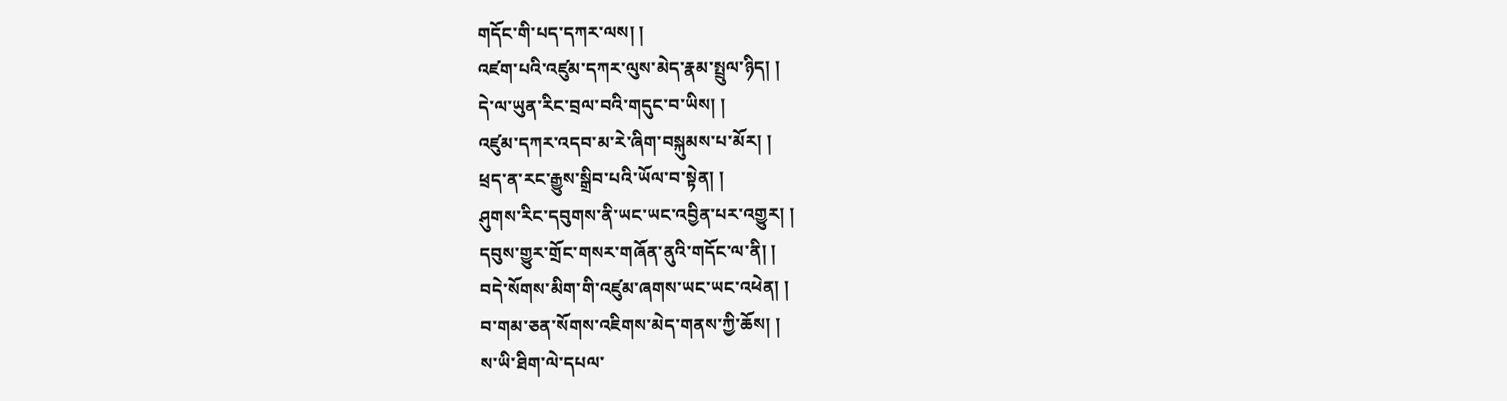གདོང་གི་པད་དཀར་ལས། །
འཛག་པའི་འཛུམ་དཀར་ལུས་མེད་རྣམ་སྤྲུལ་ཉིད། །
དེ་ལ་ཡུན་རིང་བྲལ་བའི་གདུང་བ་ཡིས། །
འཛུམ་དཀར་འདབ་མ་རེ་ཞིག་བསྐུམས་པ་མོར། །
ཕྲད་ན་རང་རྒྱུས་སྒྲིབ་པའི་ཡོལ་བ་སྟེན། །
ཤུགས་རིང་དབུགས་ནི་ཡང་ཡང་འབྱིན་པར་འགྱུར། །
དབུས་གྱུར་གྲོང་གསར་གཞོན་ནུའི་གདོང་ལ་ནི། །
བདེ་སོགས་མིག་གི་འཛུམ་ཞགས་ཡང་ཡང་འཕེན། །
བ་གམ་ཅན་སོགས་འཇིགས་མེད་གནས་ཀྱི་ཆོས། །
ས་ཡི་ཐིག་ལེ་དཔལ་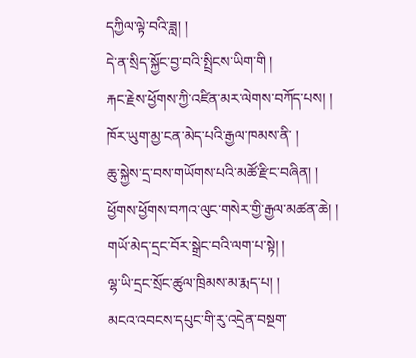དཀྱིལ་ལྟེ་བའི་ཟླ། །
དེ་ན་སྲིད་སྐྱོང་བྱ་བའི་སྤྲིངས་ཡིག་གི །
རྐང་རྗེས་ཕྱོགས་ཀྱི་འཛིན་མར་ལེགས་བཀོད་པས། །
ཁོར་ཡུག་མྱ་ངན་མེད་པའི་རྒྱལ་ཁམས་ནི་ །
ཆུ་སྐྱེས་དྲ་བས་གཡོགས་པའི་མཚོ་རྫིང་བཞིན། །
ཕྱོགས་ཕྱོགས་བཀའ་ལུང་གསེར་གྱི་རྒྱལ་མཚན་ཆེ། །
གཡོ་མེད་དྲང་བོར་སྒྲེང་བའི་ལག་པ་སྟེ། །
ལྷ་ཡི་དྲང་སྲོང་ཚུལ་ཁྲིམས་མ་རྨད་པ། །
མངའ་འབངས་དཔུང་གི་རུ་འདྲེན་བསྔག་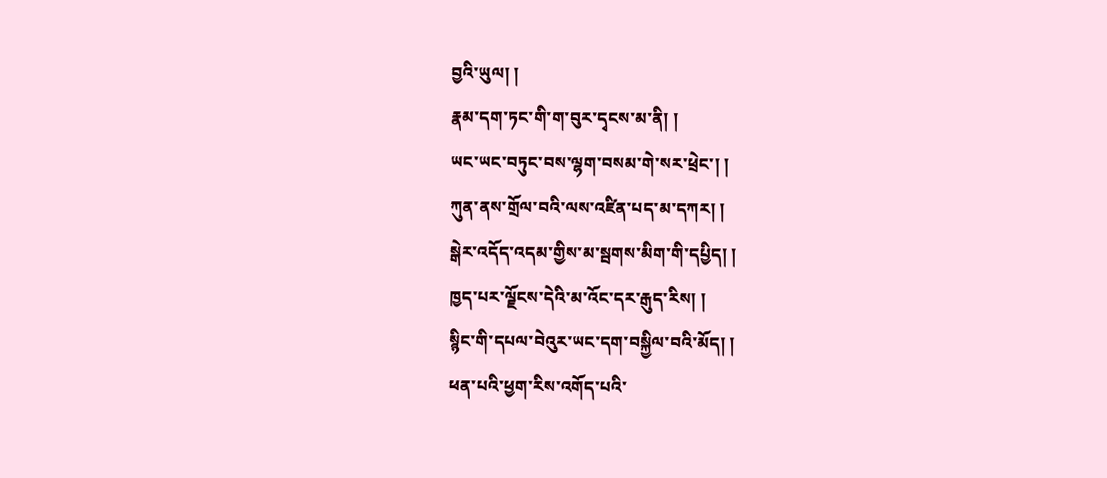བྱའི་ཡུལ། །
རྣམ་དག་ཏང་གི་ག་བུར་དྭངས་མ་ནི། །
ཡང་ཡང་བཏུང་བས་ལྷག་བསམ་གེ་སར་ཕྲེང་། །
ཀུན་ནས་གྲོལ་བའི་ལས་འཛིན་པད་མ་དཀར། །
སྒེར་འདོད་འདམ་གྱིས་མ་སྦགས་མིག་གི་དཔྱིད། །
ཁྱད་པར་ལྗོངས་དེའི་མ་འོང་དར་རྒུད་རིས། །
སྙིང་གི་དཔལ་བེའུར་ཡང་དག་བསྐྱིལ་བའི་མོད། །
ཕན་པའི་ཕྱག་རིས་འགོད་པའི་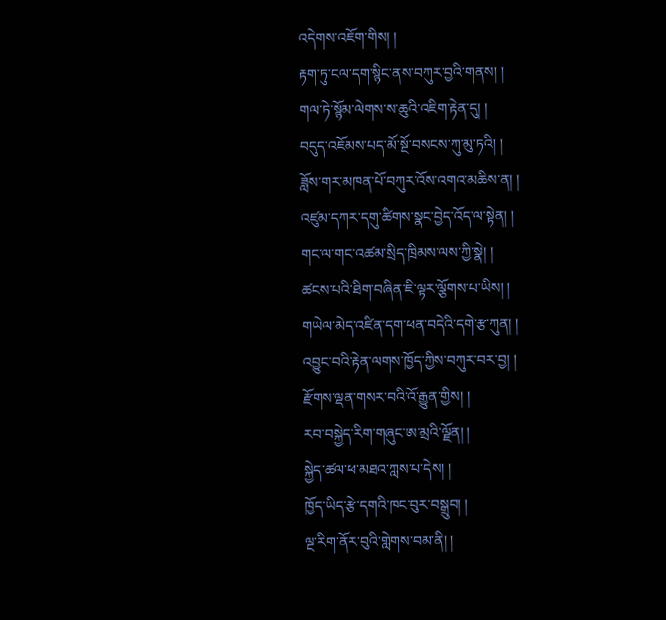འདེགས་འཇོག་གིས། །
རྟག་ཏུ་ངལ་དག་སྙིང་ནས་བཀུར་བྱའི་གནས། །
གལ་ཏེ་སྙོམ་ལེགས་ས་ཆུའི་འཇིག་རྟེན་དུ། །
བདུད་འཇོམས་པད་མོ་སྔོ་བསངས་ཀུ་མུ་ཏའི། །
ཟློས་གར་མཁན་པོ་བཀུར་འོས་འགའ་མཆིས་ན། །
འཛུམ་དཀར་དགུ་ཚིགས་སྣང་བྱེད་འོད་ལ་སྟེན། །
གང་ལ་གང་འཚམ་སྲིད་ཁྲིམས་ལས་ཀྱི་སྣེ། །
ཚངས་པའི་ཐིག་བཞིན་ཇི་ལྟར་ལྕོགས་པ་ཡིས། །
གཡེལ་མེད་འཛིན་དག་ཕན་བདེའི་དགེ་རྩ་ཀུན། །
འབྱུང་བའི་རྟེན་ལགས་ཁྱོད་ཀྱིས་བཀུར་བར་བྱ། །
རྫོགས་ལྡན་གསར་བའི་འོ་རྒྱུན་གྱིས། །
རབ་བསྐྱེད་རིག་གཞུང་ཨ་མྲའི་ལྗོན། །
སྐྱེད་ཚལ་ཕ་མཐའ་ཀླས་པ་དེས། །
ཁྱོད་ཡིད་རྩེ་དགའི་ཁང་བུར་བསྒྲུབ། །
ལྔ་རིག་ནོར་བུའི་གླེགས་བམ་ནི། །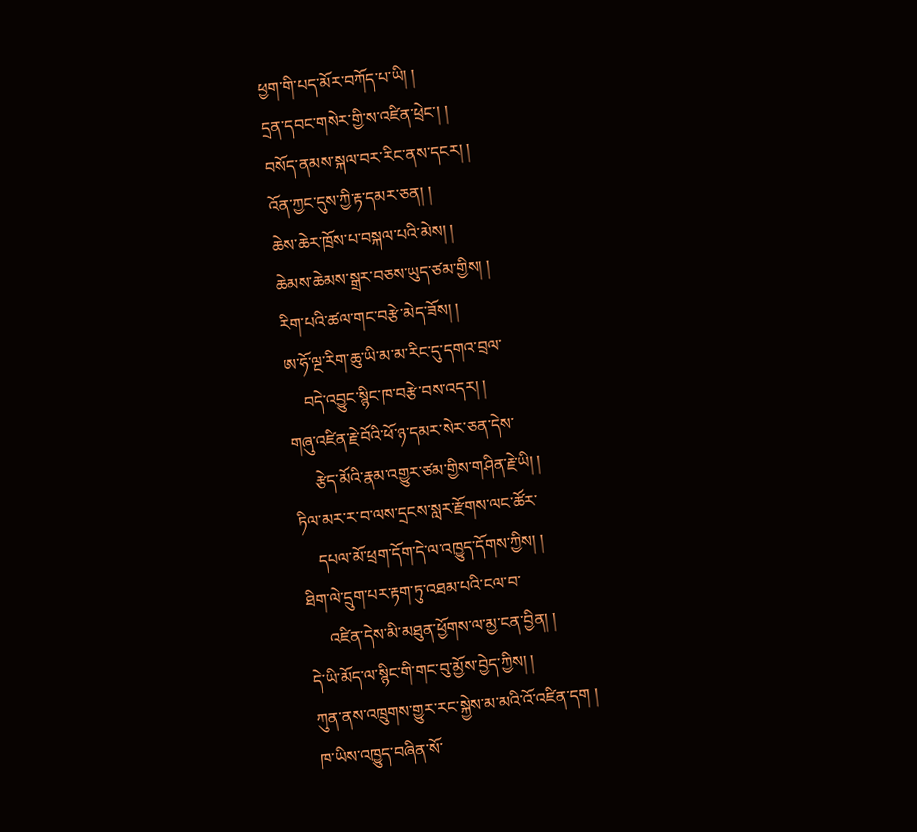ཕྱག་གི་པད་མོར་བཀོད་པ་ཡི། །
དྲན་དབང་གསེར་གྱི་ས་འཛིན་ཕྲེང་། །
བསོད་ནམས་སྐལ་བར་རིང་ནས་དངར། །
འོན་ཀྱང་དུས་ཀྱི་རྟ་དམར་ཅན། །
ཆེས་ཆེར་ཁྲོས་པ་བསྐལ་པའི་མེས། །
ཆེམས་ཆེམས་སྒྲར་བཅས་ཡུད་ཙམ་གྱིས། །
རིག་པའི་ཚལ་གང་བརྩེ་མེད་ཟོས། །
ཨ་ཧོ་ལྔ་རིག་ཆུ་ཡི་མ་མ་རིང་དུ་དགའ་བྲལ་
    བདེ་འབྱུང་སྙིང་ཁ་བརྩེ་བས་འདར། །
གཞུ་འཛིན་རྗེ་བོའི་ཕོ་ཉ་དམར་སེར་ཅན་དེས་
     རྩེད་མོའི་རྣམ་འགྱུར་ཙམ་གྱིས་གཤིན་རྗེ་ཡི། །
ཏིལ་མར་ར་བ་ལས་དྲངས་སླར་རྫོགས་ལང་ཚོར་
    དཔལ་མོ་ཕྲག་དོག་དེ་ལ་འཁྱུད་དོགས་ཀྱིས། །
ཐིག་ལེ་དྲུག་པར་རྟག་ཏུ་འཐམ་པའི་ངལ་བ་
     འཛིན་དེས་མི་མཐུན་ཕྱོགས་ལ་མྱ་ངན་བྱིན། །
དེ་ཡི་མོད་ལ་སྙིང་གི་གང་བུ་མྱོས་བྱེད་ཀྱིས། །
ཀུན་ནས་འཁྲུགས་གྱུར་རང་སྐྱེས་མ་མའི་འོ་འཛིན་དག །
ཁ་ཡིས་འཁྱུད་བཞིན་སོ་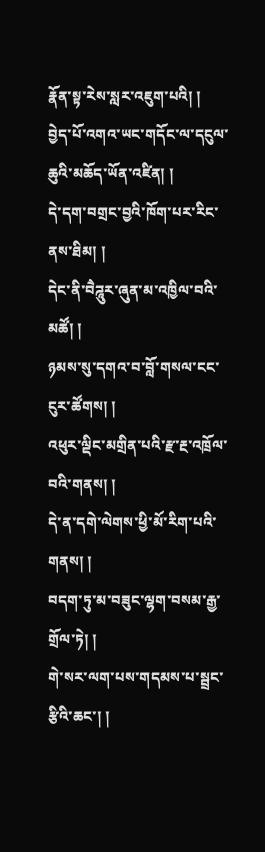རྣོན་སྟ་རེས་སླར་འཇུག་པའི། །
བྱེད་པོ་འགའ་ཡང་གདོང་ལ་དངུལ་ཆུའི་མཆོད་ཡོན་འཛིན། །
དེ་དག་བགྲང་བྱའི་ཁོག་པར་རིང་ནས་ཐིམ། །
དེང་ནི་བཻཌཱུར་ཞུན་མ་འཁྱིལ་བའི་མཚོ། །
ཉམས་སུ་དགའ་བ་བློ་གསལ་ངང་ངུར་ཚོགས། །
འཕུར་ལྡིང་མགྲིན་པའི་རྫ་རྔ་འཁྲོལ་བའི་གནས། །
དེ་ན་དགེ་ལེགས་ཕྱི་མོ་རིག་པའི་གནས། །
བདག་ཏུ་མ་བཟུང་ལྷག་བསམ་རྒྱ་གྲོལ་ཏེ། །
གེ་སར་ལག་པས་གདམས་པ་སྦྲང་རྩིའི་ཆང་། །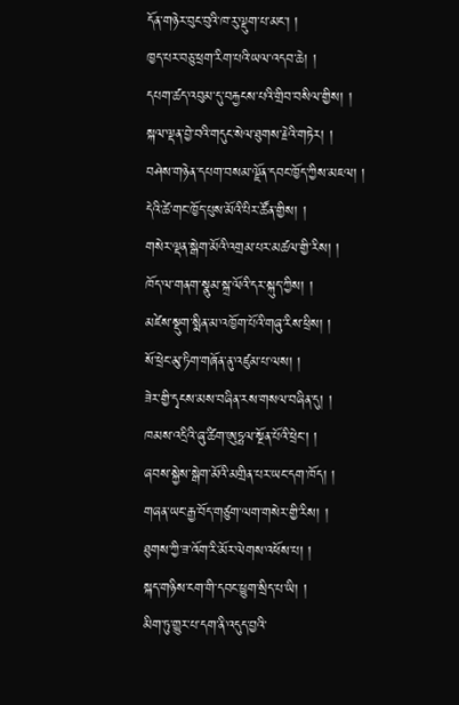དོན་གཉེར་བུང་བུའི་ཁ་རུ་ལྡུག་པ་མང་། །
ཁྱད་པར་བཅུ་ཕྲག་རིག་པའི་ཡལ་འདབ་ཆེ། །
དཔག་ཚད་འབུམ་དུ་བརྐྱངས་པའི་གྲིབ་བསིལ་གྱིས། །
སྐལ་ལྡན་བྱེ་བའི་གདུང་སེལ་ཐུགས་རྗེའི་གཏེར། །
བཤེས་གཉེན་དཔག་བསམ་ལྗོན་དབང་ཁྱོད་ཀྱིས་མཇལ། །
དེའི་ཚེ་གང་ཁྱོད་པུས་མོའི་པིར་ཚོན་གྱིས། །
གསེར་ལྡན་སྒེག་མོའི་འགྲམ་པར་མཚལ་གྱི་རིས། །
ཁོད་ལ་གནག་སྣུམ་སྐྲ་ལོའི་དར་སྐུད་ཀྱིས། །
མཛེས་སྡུག་སྨིན་མ་འཁྱོག་པོའི་གཞུ་རིས་ཕྲིས། །
སོ་ཕྲེང་མུ་ཏིག་གཞོན་ནུ་འཛུམ་པ་ལས། །
ཟེར་གྱི་དྭངས་མས་བཞིན་རས་གསལ་བཞིན་དུ། །
ཁམས་འདྲིའི་ཞུ་ཚིག་ཨུཏྤལ་སྔོན་པོའི་ཕྲེང་། །
ཞབས་སྐྱེས་སྒེག་མོའི་མགྲིན་པར་ཡང་དག་ཁོད། །
གཞན་ཡང་རྒྱ་བོད་གཙུག་ལག་གསེར་གྱི་རིས། །
ཐུགས་ཀྱི་ཟ་འོག་རི་མོར་ལེགས་འཕོས་པ། །
སྐད་གཉིས་ངག་གི་དབང་ཕྱུག་སྲིད་པ་ཡི། །
མིག་ཏུ་གྱུར་པ་དག་ནི་འདུད་བྱའི་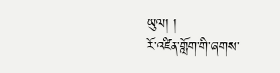ཡུལ། །
རོ་འཛིན་གློག་གི་ཞགས་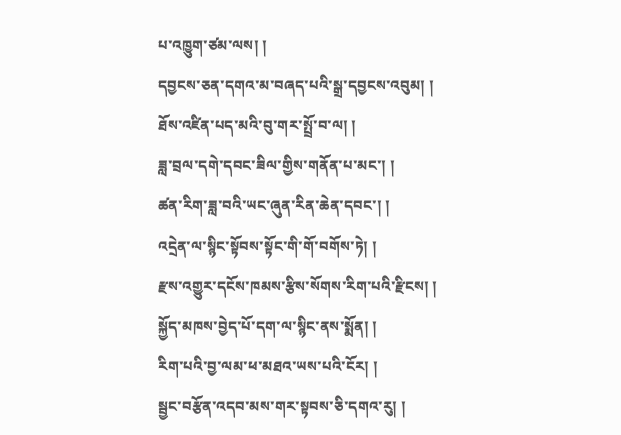པ་འཁྱུག་ཙམ་ལས། །
དབྱངས་ཅན་དགའ་མ་བཞད་པའི་སྒྲ་དབྱངས་འབུམ། །
ཐོས་འཛིན་པད་མའི་བུ་གར་སྤྲོ་བ་ལ། །
ཟླ་བྲལ་དགེ་དབང་ཟིལ་གྱིས་གནོན་པ་མང་། །
ཚན་རིག་ཟླ་བའི་ཡང་ཞུན་རིན་ཆེན་དབང་། །
འདྲེན་ལ་སྙིང་སྟོབས་སྟོང་གི་གོ་བགོས་ཏེ། །
རྫས་འགྱུར་དངོས་ཁམས་རྩིས་སོགས་རིག་པའི་རྫིངས། །
སྐྱོད་མཁས་བྱེད་པོ་དག་ལ་སྙིང་ནས་སྨོན། །
རིག་པའི་བྱ་ལམ་ཕ་མཐའ་ཡས་པའི་ངོར། །
སྦྱང་བརྩོན་འདབ་མས་གར་སྟབས་ཅི་དགའ་རུ། །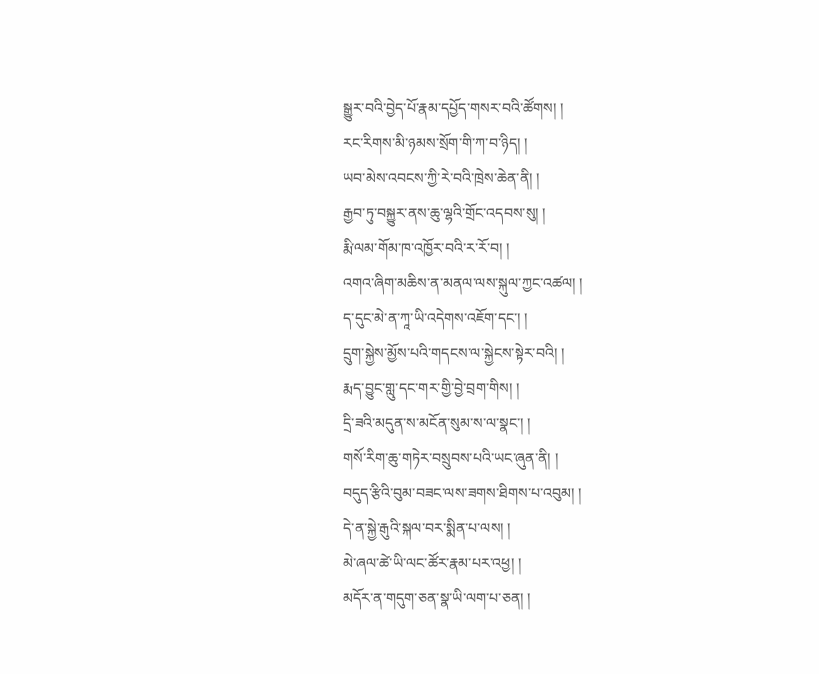སྒྱུར་བའི་བྱེད་པོ་རྣམ་དཔྱོད་གསར་བའི་ཚོགས། །
རང་རིགས་མི་ཉམས་སྲོག་གི་ཀ་བ་ཉིད། །
ཡབ་མེས་འབངས་ཀྱི་རེ་བའི་ཁྲེས་ཆེན་ནི། །
རྒྱབ་ཏུ་བསྐྱུར་ནས་ཆུ་ལྷའི་གྲོང་འདབས་སུ། །
རྨི་ལམ་གོམ་ཁ་འཁྱོར་བའི་ར་རོ་བ། །
འགའ་ཞིག་མཆིས་ན་མནལ་ལས་སྐུལ་ཀྱང་འཚལ། །
ད་དུང་མེ་ན་ཀཱ་ཡི་འདེགས་འཇོག་དང་། །
དྲུག་སྐྱེས་མྱོས་པའི་གདངས་ལ་སྐྱེངས་སྟེར་བའི། །
རྨད་བྱུང་གླུ་དང་གར་གྱི་བྱེ་བྲག་གིས། །
དྲི་ཟའི་མདུན་ས་མངོན་སུམ་ས་ལ་སྣང་། །
གསོ་རིག་ཆུ་གཏེར་བསྲུབས་པའི་ཡང་ཞུན་ནི། །
བདུད་རྩིའི་བུམ་བཟང་ལས་ཟགས་ཐིགས་པ་འབུམ། །
དེ་ན་སྐྱེ་རྒུའི་སྐལ་བར་སྨིན་པ་ལས། །
མེ་ཞལ་ཚེ་ཡི་ལང་ཚོར་རྣམ་པར་འཕྱ། །
མདོར་ན་གདུག་ཅན་སྣ་ཡི་ལག་པ་ཅན། །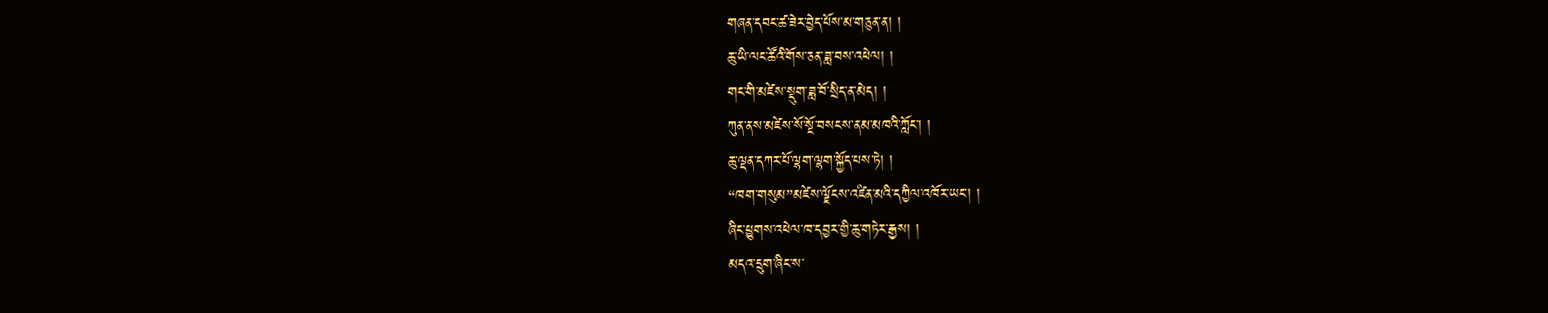གཞན་དབང་ཚ་ཟེར་བྱེད་པོས་མ་གཅུན་ན། །
ཆུ་ཡི་ལང་ཚོའི་གོས་ཅན་ཟླ་བས་འཕེལ། །
གང་གི་མཛེས་སྡུག་ཟླ་བོ་སྲིད་ན་མེད། །
ཀུན་ནས་མཛེས་སོ་སྔོ་བསངས་ནམ་མཁའི་ཀློང་། །
ཆུ་ལྡན་དཀར་པོ་ལྷག་ལྷག་སྐྱོད་པས་ཏེ། །
“ཁག་གསུམ”མཛེས་ལྗོངས་འཛིན་མའི་དཀྱིལ་འཁོར་ཡང་། །
ཞིང་ཕྱུགས་འཕེལ་ཁ་དབྱར་གྱི་ཆུ་གཏེར་རྒྱས། །
མདའ་དྲུག་ཞིང་ས་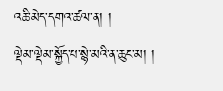འཆི་མེད་དགའ་ཚལ་ན། །
ལྡེམ་ལྡེམ་སྐྱོད་པ་སྙེ་མའི་ན་ཆུང་མ། །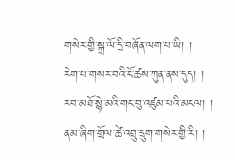གསེར་གྱི་སྐྲ་ལོ་དྲི་བཞོན་ལག་པ་ཡི། །
རེག་པ་གསར་བའི་ངོ་ཚས་ཀུན་ནས་དུད། །
རབ་མཐོ་སྙེ་མའི་གང་བུ་འཛུམ་པའི་མངལ། །
ནམ་ཞིག་གྲོལ་ཚེ་འབྲུ་དྲུག་གསེར་གྱི་རི། །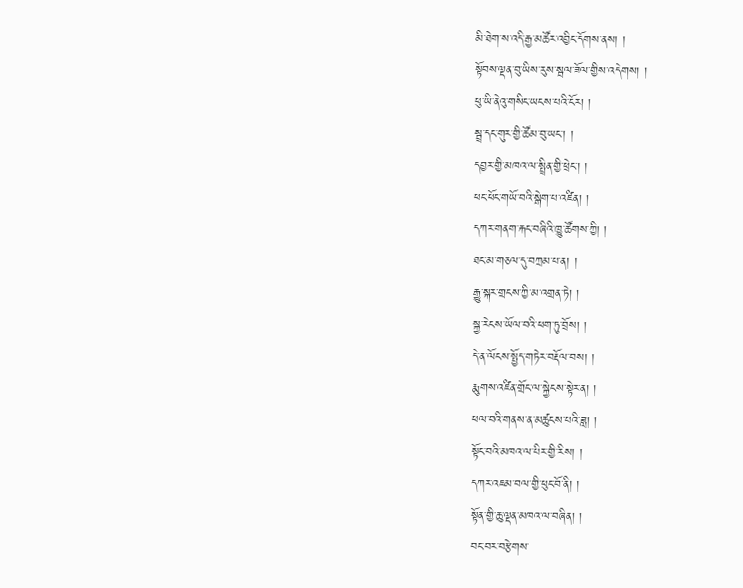མི་ཐེག་ས་འདི་རྒྱ་མཚོར་འབྱིང་དོགས་ནས། །
སྟོབས་ལྡན་བུ་ཡིས་རུས་སྦལ་ཟོལ་གྱིས་འདེགས། །
ཕུ་ཡི་ནེའུ་གསིང་ཡངས་པའི་ངོར། །
སྦྲ་དང་གུར་གྱི་ཚོམ་བུ་ཡང་། །
དབྱར་གྱི་མཁའ་ལ་སྤྲིན་གྱི་ཕྲེང་། །
ཕང་ཕོང་གཡོ་བའི་སྒེག་པ་འཛིན། །
དཀར་གནག་རྐང་བཞིའི་ཁྱུ་ཚོགས་ཀྱི། །
ཐང་མ་གཅལ་དུ་བཀྲམ་པ་ན། །
རྒྱུ་སྐར་གྲངས་ཀྱི་མ་འགྲན་ཏེ། །
སྐྱ་རེངས་ཡོལ་བའི་ཕག་ཏུ་བྲོས། །
དེ་ན་ལོངས་སྤྱོད་གཏེར་བརྡོལ་བས། །
རྨུགས་འཛིན་གྲོང་ལ་སྐྱེངས་སྟེར་ན། །
ཕལ་བའི་གནས་ན་མཚུངས་པའི་ཟླ། །
སྟོང་བའི་མཁའ་ལ་པིར་གྱི་རིས། །
དཀར་འཇམ་བལ་གྱི་ཕུང་བོ་ནི། །
སྟོན་གྱི་ཆུ་ལྡན་མཁའ་ལ་བཞིན། །
བང་བར་བརྩེགས་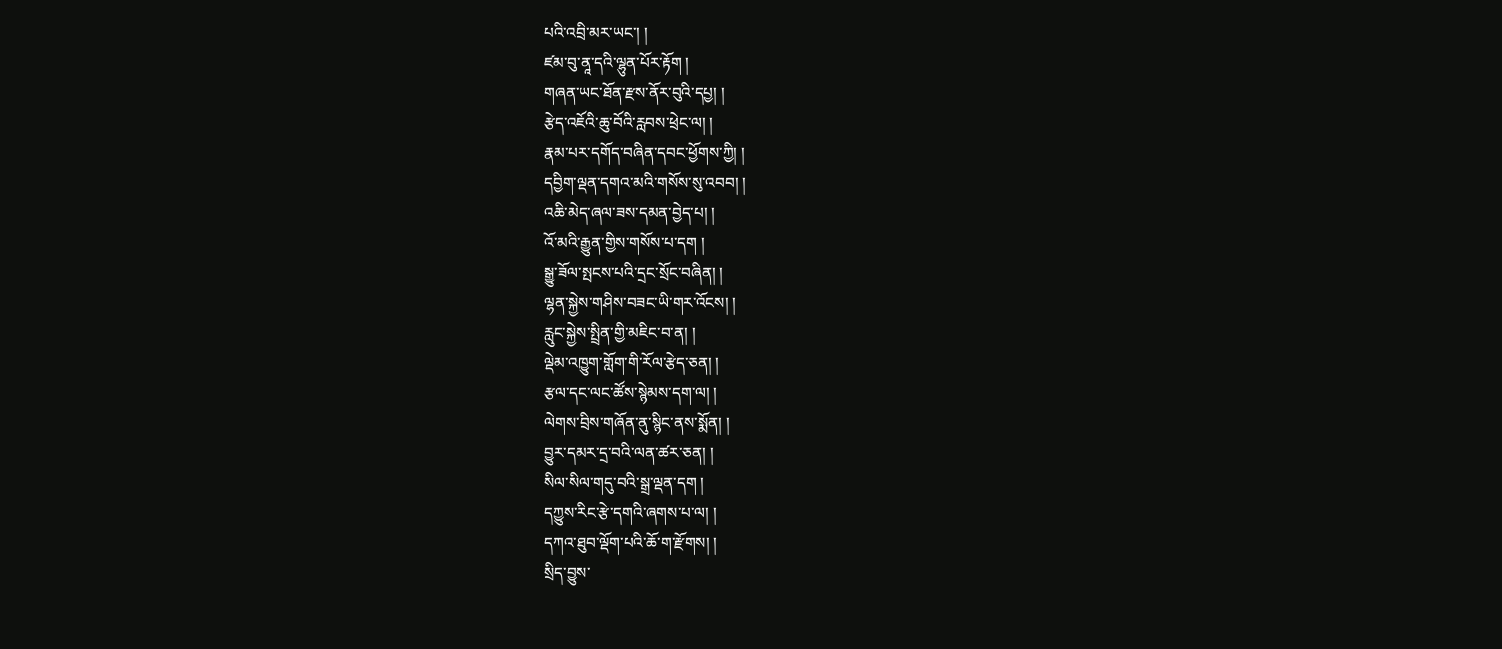པའི་འབྲི་མར་ཡང་། །
ཛམ་བུ་ནཱ་དའི་ལྷུན་པོར་རྟོག །
གཞན་ཡང་ཐོན་རྫས་ནོར་བུའི་དཔྱ། །
རྩེད་འཇོའི་ཆུ་བོའི་རླབས་ཕྲེང་ལ། །
རྣམ་པར་དགོད་བཞིན་དབང་ཕྱོགས་ཀྱི། །
དབྱིག་ལྡན་དགའ་མའི་གསོས་སུ་འབབ། །
འཆི་མེད་ཞལ་ཟས་དམན་བྱེད་པ། །
འོ་མའི་རྒྱུན་གྱིས་གསོས་པ་དག །
སྒྱུ་ཟོལ་སྤངས་པའི་དྲང་སྲོང་བཞིན། །
ལྷན་སྐྱེས་གཤིས་བཟང་ཡི་གར་འོངས། །
རླུང་སྐྱེས་སྤྲིན་གྱི་མཇིང་བ་ན། །
ལྡེམ་འཁྱུག་གློག་གི་རོལ་རྩེད་ཅན། །
རྩལ་དང་ལང་ཚོས་སྙེམས་དག་ལ། །
ལེགས་བྲིས་གཞོན་ནུ་སྙིང་ནས་སྨོན། །
བྱུར་དམར་དྲ་བའི་ལན་ཚར་ཅན། །
སིལ་སིལ་གདུ་བའི་སྒྲ་ལྡན་དག །
དཀྱུས་རིང་རྩེ་དགའི་ཞགས་པ་ལ། །
དཀའ་ཐུབ་ལྡོག་པའི་ཆོ་ག་རྫོགས། །
སྲིད་བྱུས་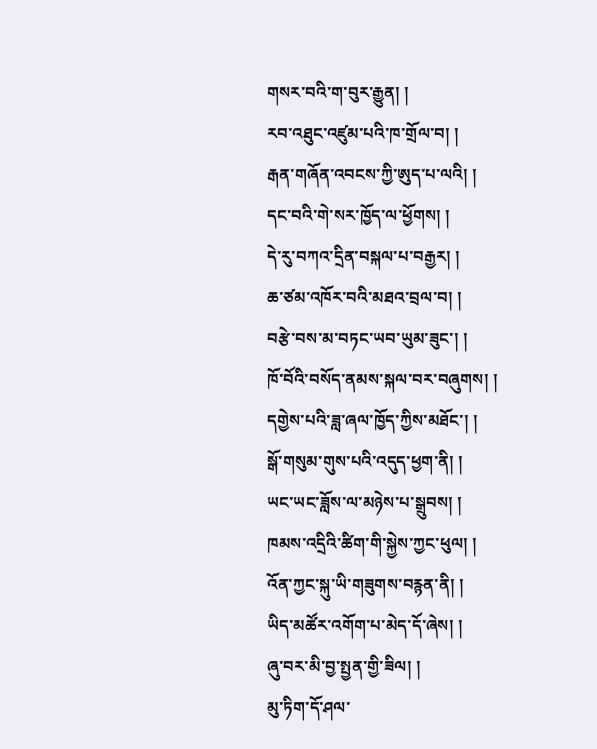གསར་བའི་ག་བུར་རྒྱུན། །
རབ་འཐུང་འཛུམ་པའི་ཁ་གྲོལ་བ། །
རྒན་གཞོན་འབངས་ཀྱི་ཨུད་པ་ལའི། །
དང་བའི་གེ་སར་ཁྱོད་ལ་ཕྱོགས། །
དེ་རུ་བཀའ་དྲིན་བསྐལ་པ་བརྒྱར། །
ཆ་ཙམ་འཁོར་བའི་མཐའ་བྲལ་བ། །
བརྩེ་བས་མ་བཏང་ཡབ་ཡུམ་ཟུང་། །
ཁོ་བོའི་བསོད་ནམས་སྐལ་བར་བཞུགས། །
དགྱེས་པའི་ཟླ་ཞལ་ཁྱོད་ཀྱིས་མཐོང་། །
སྒོ་གསུམ་གུས་པའི་འདུད་ཕྱག་ནི། །
ཡང་ཡང་ཟློས་ལ་མཉེས་པ་སྒྲུབས། །
ཁམས་འདྲིའི་ཚིག་གི་སྐྱེས་ཀྱང་ཕུལ། །
འོན་ཀྱང་སྐུ་ཡི་གཟུགས་བརྙན་ནི། །
ཡིད་མཚོར་འགོག་པ་མེད་དོ་ཞེས། །
ཞུ་བར་མི་བྱ་སྤྱན་གྱི་ཟིལ། །
མུ་ཏིག་དོ་ཤལ་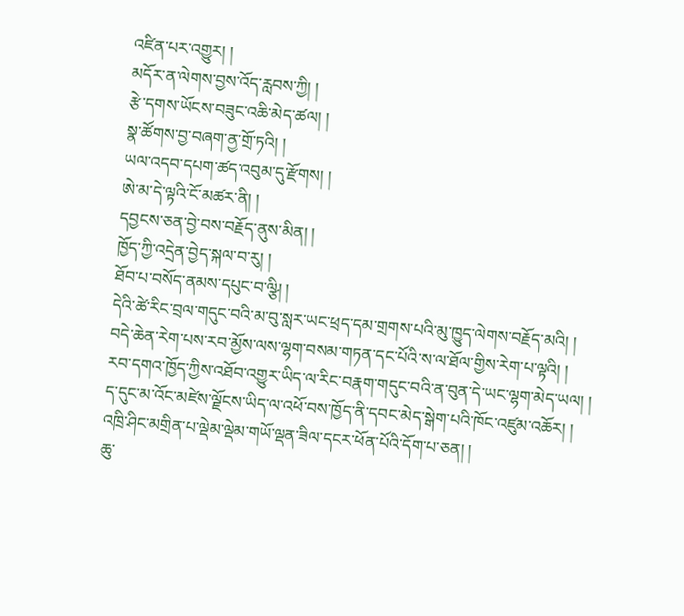འཛིན་པར་འགྱུར། །
མདོར་ན་ལེགས་བྱས་འོད་རླབས་ཀྱི། །
རྩེ་དགས་ཡོངས་བཟུང་འཆི་མེད་ཚལ། །
སྣ་ཚོགས་བྱ་བཞག་ནྱ་གྲོ་ཏའི། །
ཡལ་འདབ་དཔག་ཚད་འབུམ་དུ་རྫོགས། །
ཨེ་མ་དེ་ལྟའི་ངོ་མཚར་ནི། །
དབྱངས་ཅན་བྱེ་བས་བརྗོད་ནུས་མིན། །
ཁྱོད་ཀྱི་འདྲེན་བྱེད་སྐལ་བ་རུ། །
ཐོབ་པ་བསོད་ནམས་དཔུང་བ་ལྩི། །
དེའི་ཚེ་རིང་བྲལ་གདུང་བའི་མ་བུ་སླར་ཡང་ཕྲད་དམ་གྲགས་པའི་མུ་ཁྱུད་ལེགས་བརྗོད་མའི། །
བདེ་ཆེན་རེག་པས་རབ་མྱོས་ལས་ལྷག་བསམ་གཏན་དང་པོའི་ས་ལ་ཐོལ་གྱིས་རེག་པ་ལྟའི། །
རབ་དགའ་ཁྱོད་ཀྱིས་འཐོབ་འགྱུར་ཡིད་ལ་རིང་བརྣག་གདུང་བའི་ན་བུན་དེ་ཡང་ལྷག་མེད་ཡལ། །
ད་དུང་མ་འོང་མཛེས་ལྗོངས་ཡིད་ལ་འཕོ་བས་ཁྱོད་ནི་དབང་མེད་སྒེག་པའི་ཁོང་འཛུམ་འཆོར། །
འཁྲི་ཤིང་མགྲིན་པ་ལྡེམ་ལྡེམ་གཡོ་ལྡན་ཟིལ་དངར་ཕོན་པོའི་དོག་པ་ཅན། །
ཆུ་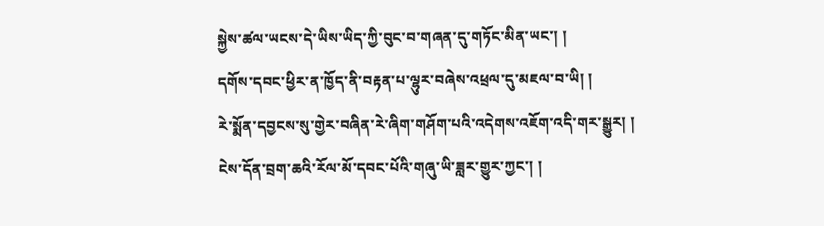སྐྱེས་ཚལ་ཡངས་དེ་ཡིས་ཡིད་ཀྱི་བུང་བ་གཞན་དུ་གཏོང་མིན་ཡང་། །
དགོས་དབང་ཕྱིར་ན་ཁྱོད་ནི་བརྟན་པ་ལྷུར་བཞེས་འཕྲལ་དུ་མཇལ་བ་ཡི། །
རེ་སྨོན་དབྱངས་སུ་གྱེར་བཞིན་རེ་ཞིག་གཤོག་པའི་འདེགས་འཇོག་འདི་གར་སྒྱུར། །
ངེས་དོན་བྲག་ཆའི་རོལ་མོ་དབང་པོའི་གཞུ་ཡི་ཟླར་གྱུར་ཀྱང་། །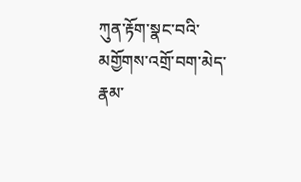ཀུན་རྟོག་སྣང་བའི་མགྱོགས་འགྲོ་བག་མེད་རྣམ་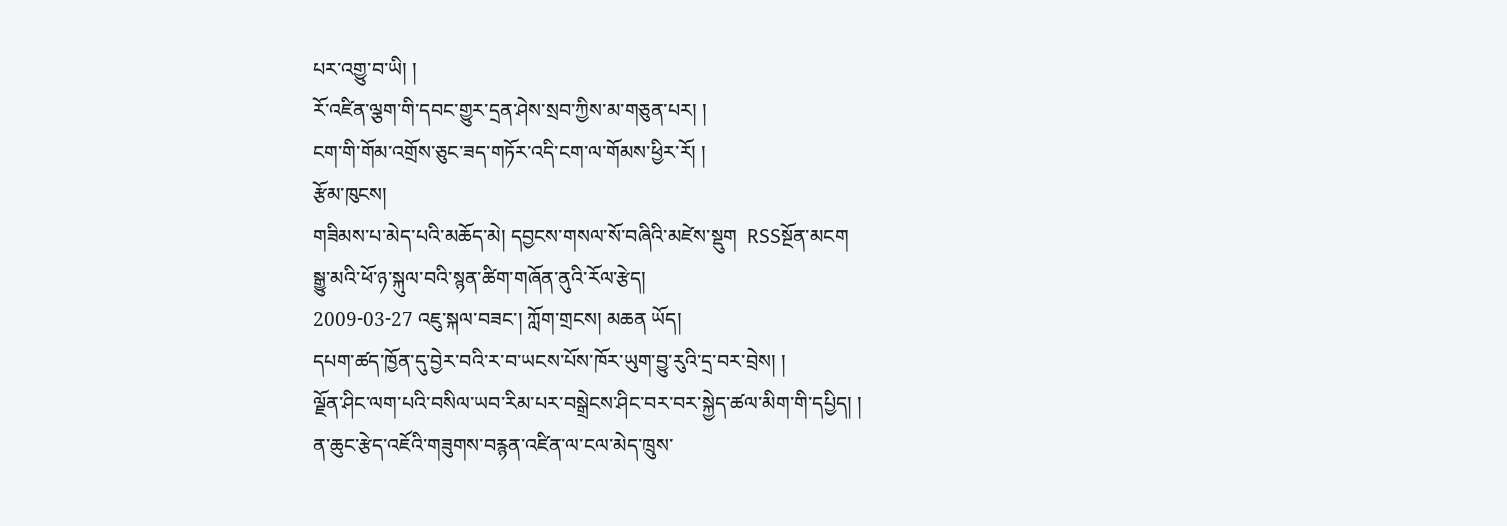པར་འགྱུ་བ་ཡི། །
རོ་འཛིན་ལྕག་གི་དབང་གྱུར་དྲན་ཤེས་སྲབ་ཀྱིས་མ་གཅུན་པར། །
ངག་གི་གོམ་འགྲོས་ཅུང་ཟད་གཏོར་འདི་ངག་ལ་གོམས་ཕྱིར་རོ། །
རྩོམ་ཁུངས།
གཟིམས་པ་མེད་པའི་མཆོད་མེ། དབྱངས་གསལ་སོ་བཞིའི་མཛེས་སྡུག  RSSསྔོན་མངག
སྒྱུ་མའི་ཕོ་ཉ་སྐུལ་བའི་སྙན་ཚིག་གཞོན་ནུའི་རོལ་རྩེད།
2009-03-27 འཇུ་སྐལ་བཟང་། ཀློག་གྲངས། མཆན ཡོད།
དཔག་ཚད་ཁྱོན་དུ་བྱེར་བའི་ར་བ་ཡངས་པོས་ཁོར་ཡུག་བྱུ་རུའི་དྲ་བར་བྲེས། །
ལྗོན་ཤིང་ལག་པའི་བསིལ་ཡབ་རིམ་པར་བསྒྲེངས་ཤིང་བར་བར་སྐྱེད་ཚལ་མིག་གི་དཔྱིད། །
ན་ཆུང་རྩེད་འཇོའི་གཟུགས་བརྙན་འཛིན་ལ་ངལ་མེད་ཁྲུས་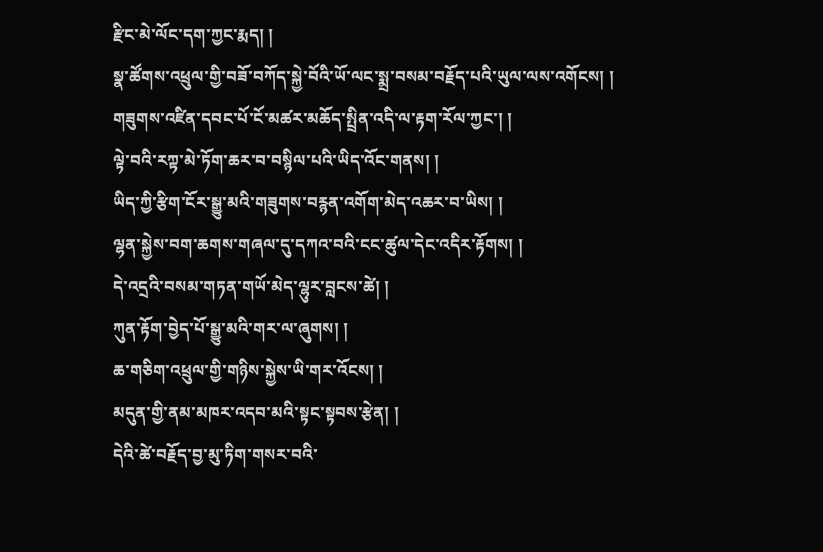རྫིང་མེ་ལོང་དག་ཀྱང་རྨད། །
སྣ་ཚོགས་འཕྲུལ་གྱི་བཟོ་བཀོད་སྐྱེ་བོའི་ཡོ་ལང་སྨྲ་བསམ་བརྗོད་པའི་ཡུལ་ལས་འགོངས། །
གཟུགས་འཛིན་དབང་པོ་ངོ་མཚར་མཆོད་སྤྲིན་འདི་ལ་རྟག་རོལ་ཀྱང་། །
ལྟེ་བའི་རཀྟ་མེ་ཏོག་ཆར་བ་བསྙིལ་པའི་ཡིད་འོང་གནས། །
ཡིད་ཀྱི་རྩིག་ངོར་སྒྱུ་མའི་གཟུགས་བརྙན་འགོག་མེད་འཆར་བ་ཡིས། །
ལྷན་སྐྱེས་བག་ཆགས་གཞལ་དུ་དཀའ་བའི་ངང་ཚུལ་དེང་འདིར་རྟོགས། །
དེ་འདྲའི་བསམ་གཏན་གཡོ་མེད་ལྷུར་བླངས་ཚེ། །
ཀུན་རྟོག་བྱེད་པོ་སྒྱུ་མའི་གར་ལ་ཞུགས། །
ཆ་གཅིག་འཕྲུལ་གྱི་གཉིས་སྐྱེས་ཡི་གར་འོངས། །
མདུན་གྱི་ནམ་མཁར་འདབ་མའི་སྟང་སྟབས་རྩེན། །
དེའི་ཚེ་བརྗོད་བྱ་མུ་ཏིག་གསར་བའི་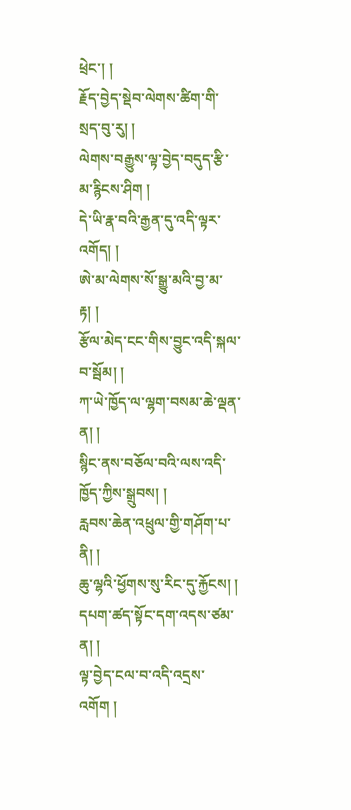ཕྲེང་། །
རྗོད་བྱེད་སྡེབ་ལེགས་ཚིག་གི་སྲད་བུ་རུ། །
ལེགས་བརྒྱུས་ལྟ་བྱེད་བདུད་རྩི་མ་རྙིངས་ཤིག །
དེ་ཡི་རྣ་བའི་རྒྱན་དུ་འདི་ལྟར་འགོད། །
ཨེ་མ་ལེགས་སོ་སྒྱུ་མའི་བྱ་མ་རྟ། །
རྩོལ་མེད་ངང་གིས་བྱུང་འདི་སྐལ་བ་སྦོམ། །
ཀ་ཡེ་ཁྱོད་ལ་ལྷག་བསམ་ཆེ་ལྡན་ན། །
སྙིང་ནས་བཅོལ་བའི་ལས་འདི་ཁྱོད་ཀྱིས་སྒྲུབས། །
རླབས་ཆེན་འཕྲུལ་གྱི་གཤོག་པ་ནི། །
ཆུ་ལྷའི་ཕྱོགས་སུ་རིང་དུ་རྐྱོངས། །
དཔག་ཚད་སྟོང་དག་འདས་ཙམ་ན། །
ལྟ་བྱེད་ངལ་བ་འདི་འདྲས་འགོག །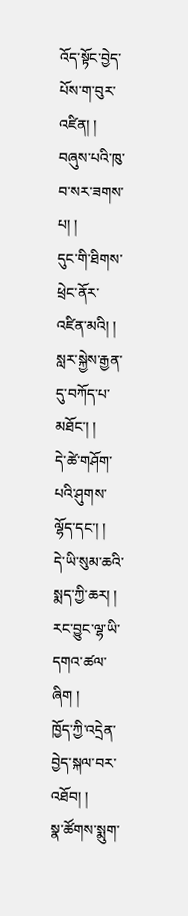འོད་སྟོང་བྱེད་པོས་ག་བུར་འཛིན། །
བཞུས་པའི་ཁུ་བ་སར་ཟགས་པ། །
དུང་གི་ཐིགས་ཕྲེང་ནོར་འཛིན་མའི། །
སླར་སྐྱེས་རྒྱན་དུ་བཀོད་པ་མཐོང་། །
དེ་ཚེ་གཤོག་པའི་ཤུགས་ལྷོད་དང་། །
དེ་ཡི་སུམ་ཆའི་སྨད་ཀྱི་ཆར། །
རང་བྱུང་ལྷ་ཡི་དགའ་ཚལ་ཞིག །
ཁྱོད་ཀྱི་འདྲེན་བྱེད་སྐལ་བར་འཐོབ། །
སྣ་ཚོགས་སྨུག་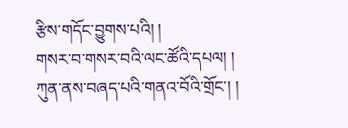རྩིས་གདོང་བྱུགས་པའི། །
གསར་བ་གསར་བའི་ལང་ཚོའི་དཔལ། །
ཀུན་ནས་བཞད་པའི་གནའ་བོའི་གྲོང་། །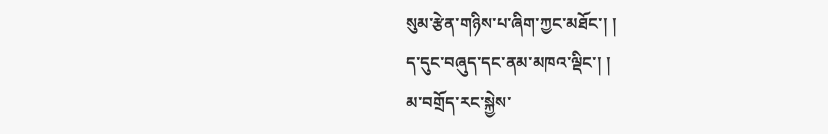སུམ་རྩེན་གཉིས་པ་ཞིག་ཀྱང་མཐོང་། །
ད་དུང་བཞུད་དང་ནམ་མཁའ་ལྡིང་། །
མ་བགྲོད་རང་སྐྱེས་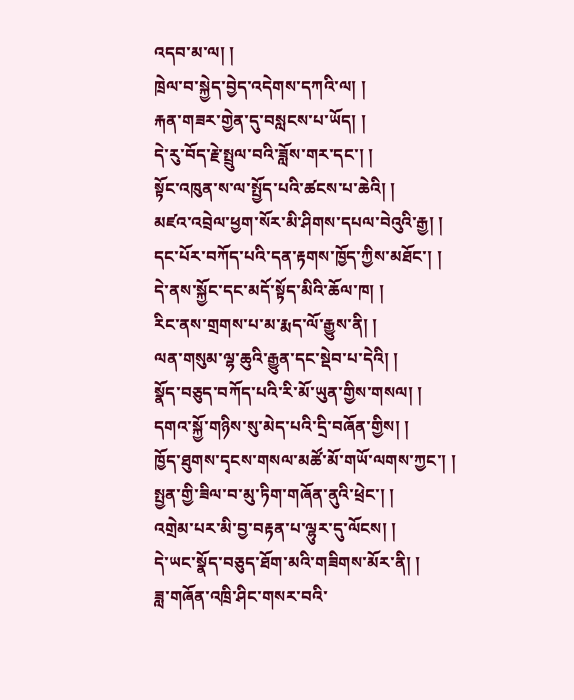འདབ་མ་ལ། །
ཁྲེལ་བ་སྐྱེད་བྱེད་འདེགས་དཀའི་ལ། །
རྐན་གཟར་གྱེན་དུ་བསླངས་པ་ཡོད། །
དེ་རུ་བོད་རྗེ་སྤྲུལ་བའི་ཟློས་གར་དང་། །
སྟོང་འཁུན་ས་ལ་སྤྱོད་པའི་ཚངས་པ་ཆེའི། །
མཛའ་འབྲེལ་ཕྱག་སོར་མི་ཤིགས་དཔལ་བེའུའི་རྒྱ། །
དང་པོར་བཀོད་པའི་དན་རྟགས་ཁྱོད་ཀྱིས་མཐོང་། །
དེ་ནས་སྐྱོང་དང་མདོ་སྟོད་མིའི་ཆོལ་ཁ། །
རིང་ནས་གྲགས་པ་མ་རྨད་ལོ་རྒྱུས་ནི། །
ལན་གསུམ་ལྷ་ཆུའི་རྒྱུན་དང་སྡེབ་པ་དེའི། །
སྣོད་བཅུད་བཀོད་པའི་རི་མོ་ཡུན་གྱིས་གསལ། །
དགའ་སྐྱོ་གཉིས་སུ་མེད་པའི་དྲི་བཞོན་གྱིས། །
ཁྱོད་ཐུགས་དྭངས་གསལ་མཚོ་མོ་གཡོ་ལགས་ཀྱང་། །
སྤྱན་གྱི་ཟིལ་བ་མུ་ཏིག་གཞོན་ནུའི་ཕྲེང་། །
འགྲེམ་པར་མི་བྱ་བརྟན་པ་ལྷུར་དུ་ལོངས། །
དེ་ཡང་སྣོད་བཅུད་ཐོག་མའི་གཟིགས་མོར་ནི། །
ཟླ་གཞོན་འཁྲི་ཤིང་གསར་བའི་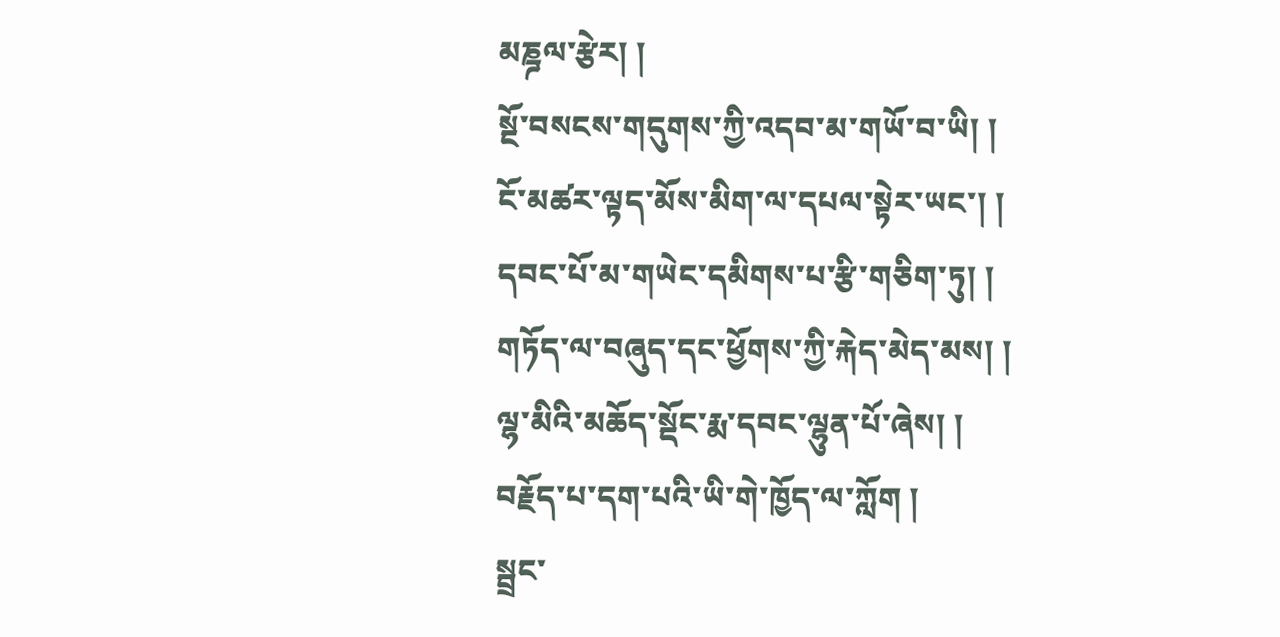མཎྜལ་རྩེར། །
སྔོ་བསངས་གདུགས་ཀྱི་འདབ་མ་གཡོ་བ་ཡི། །
ངོ་མཚར་ལྟད་མོས་མིག་ལ་དཔལ་སྟེར་ཡང་། །
དབང་པོ་མ་གཡེང་དམིགས་པ་རྩི་གཅིག་ཏུ། །
གཏོད་ལ་བཞུད་དང་ཕྱོགས་ཀྱི་རྐེད་མེད་མས། །
ལྷ་མིའི་མཆོད་སྡོང་རྨ་དབང་ལྷུན་པོ་ཞེས། །
བརྗོད་པ་དག་པའི་ཡི་གེ་ཁྱོད་ལ་ཀློག །
སྦྲང་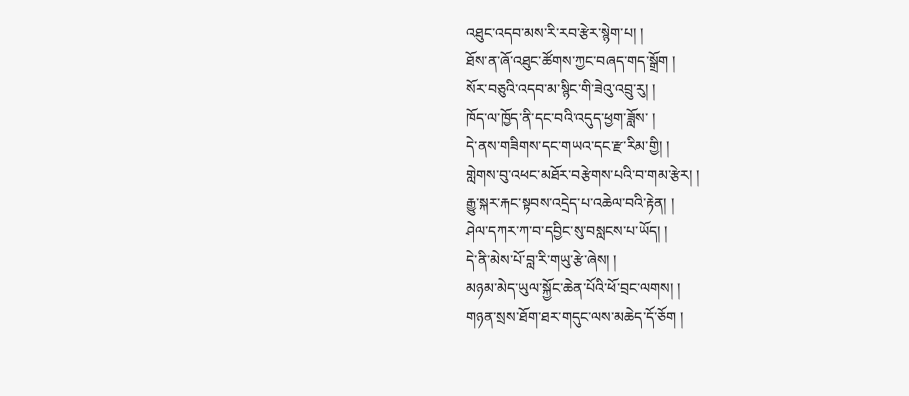འཐུང་འདབ་མས་རི་རབ་རྩེར་སྙེག་པ། །
ཐོས་ན་ཞོ་འཐུང་ཚོགས་ཀྱང་བཞད་གད་སྒྲོག །
སོར་བཅུའི་འདབ་མ་སྙིང་གི་ཟེའུ་འབྲུ་རུ། །
ཁོད་ལ་ཁྱོད་ནི་དང་བའི་འདུད་ཕྱག་ཟློས་ །
དེ་ནས་གཟིགས་དང་གཡའ་དང་རྫ་རིམ་གྱི། །
གླེགས་བུ་འཕང་མཐོར་བརྩེགས་པའི་བ་གམ་རྩེར། །
རྒྱུ་སྐར་རྐང་སྟབས་འདྲེད་པ་འཆེལ་བའི་རྟེན། །
ཤེལ་དཀར་ཀ་བ་དབྱིང་སུ་བསླངས་པ་ཡོད། །
དེ་ནི་མེས་པོ་བླ་རི་གཡུ་རྩེ་ཞེས། །
མཉམ་མེད་ཡུལ་སྐྱོང་ཆེན་པོའི་ཕོ་བྲང་ལགས། །
གཉན་སྲས་ཐོག་ཐར་གདུང་ལས་མཆེད་དོ་ཅོག །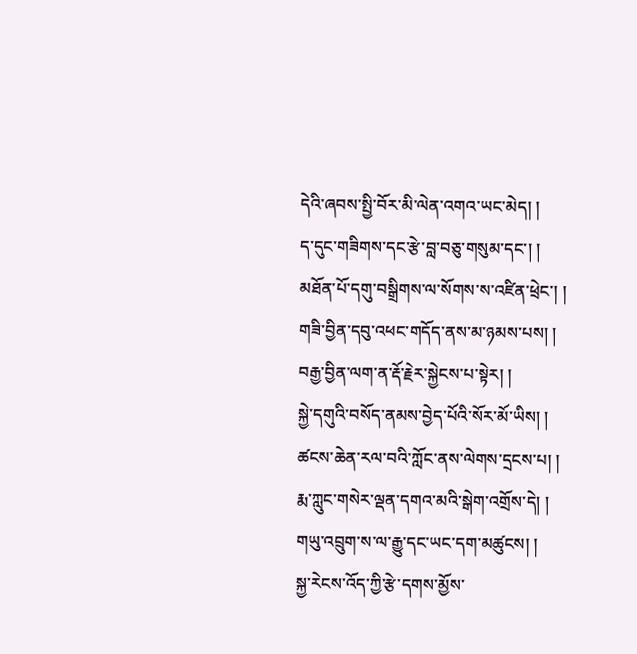དེའི་ཞབས་སྤྱི་བོར་མི་ལེན་འགའ་ཡང་མེད། །
ད་དུང་གཟིགས་དང་རྩེ་བླ་བཅུ་གསུམ་དང་། །
མཐོན་པོ་དགུ་བསྒྲིགས་ལ་སོགས་ས་འཛིན་ཕྲེང་། །
གཟི་བྱིན་དབུ་འཕང་གདོད་ནས་མ་ཉམས་པས། །
བརྒྱ་བྱིན་ལག་ན་རྡོ་རྗེར་སྐྱེངས་པ་སྟེར། །
སྐྱེ་དགུའི་བསོད་ནམས་བྱེད་པོའི་སོར་མོ་ཡིས། །
ཚངས་ཆེན་རལ་བའི་ཀློང་ནས་ལེགས་དྲངས་པ། །
རྨ་ཀླུང་གསེར་ལྡན་དགའ་མའི་སྒེག་འགྲོས་དེ། །
གཡུ་འབྲུག་ས་ལ་རྒྱུ་དང་ཡང་དག་མཚུངས། །
སྐྱ་རེངས་འོད་ཀྱི་རྩེ་དགས་མྱོས་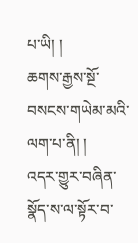པ་ཡི། །
ཆགས་རྒྱས་སྔོ་བསངས་གཡེམ་མའི་ལག་པ་ནི། །
འདར་གྱུར་བཞིན་སྣོད་ས་ལ་སྟོར་བ་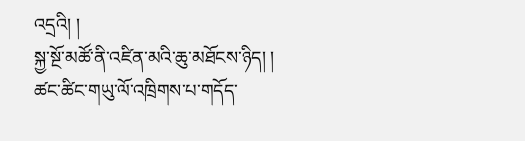འདྲའི། །
སྐྱ་སྔོ་མཚོ་ནི་འཛིན་མའི་ཆུ་མཐོངས་ཉིད། །
ཚང་ཚིང་གཡུ་ལོ་འཁྲིགས་པ་གདོད་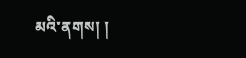མའི་ནགས། །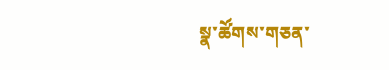སྣ་ཚོགས་གཅན་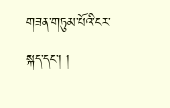གཟན་གཏུམ་པོའི་ངར་སྐད་དང་། །